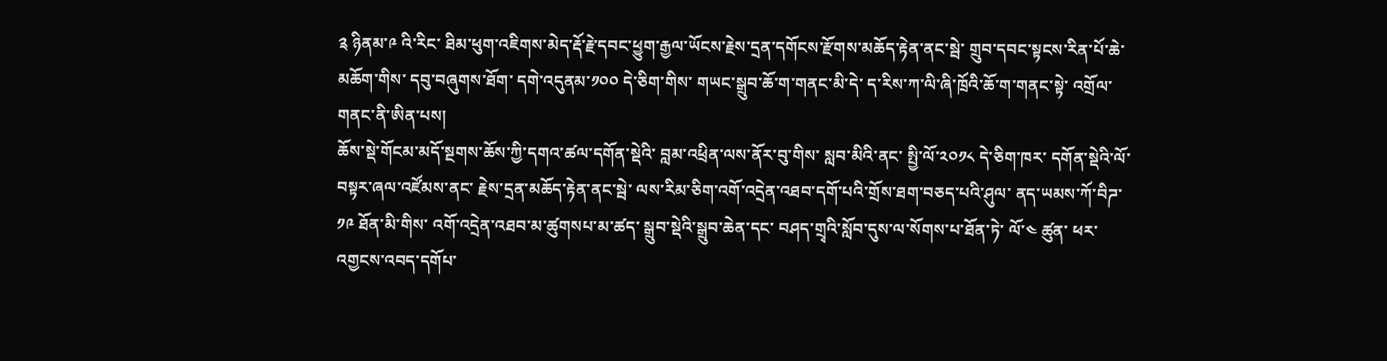༉ ཉིནམ་༩ འི་རིང་ ཐིམ་ཕུག་འཇིགས་མེད་རྡོ་རྗེ་དབང་ཕྱུག་རྒྱལ་ཡོངས་རྗེས་དྲན་དགོངས་རྫོགས་མཆོད་རྟེན་ནང་སྦེ་ གྲུབ་དབང་སྟངས་རིན་པོ་ཆེ་མཆོག་གིས་ དབུ་བཞུགས་ཐོག་ དགེ་འདུནམ་༡༠༠ དེ་ཅིག་གིས་ གཡང་སྒྲུབ་ཆོ་ག་གནང་མི་དེ་ ད་རིས་ཀ་ལི་ཞི་ཁྲོའི་ཆོ་ག་གནང་སྟེ་ འགྲོལ་གནང་ནི་ཨིན་པས།
ཆོས་སྡེ་གོངམ་མདོ་སྔགས་ཆོས་ཀྱི་དགའ་ཚལ་དགོན་སྡེའི་ བླམ་འཕྲིན་ལས་ནོར་བུ་གིས་ སླབ་མིའི་ནང་ སྤྱི་ལོ་༢༠༡༨ དེ་ཅིག་ཁར་ དགོན་སྡེའི་ལོ་བསྟར་ཞལ་འཛོམས་ནང་ རྗེས་དྲན་མཆོད་རྟེན་ནང་སྦེ་ ལས་རིམ་ཅིག་འགོ་འདྲེན་འཐབ་དགོ་པའི་གྲོས་ཐག་བཅད་པའི་ཤུལ་ ནད་ཡམས་ཀོ་བིཌ་༡༩ ཐོན་མི་གིས་ འགོ་འདྲེན་འཐབ་མ་ཚུགསཔ་མ་ཚད་ སྒྲུབ་སྡེའི་སྒྲུབ་ཆེན་དང་ བཤད་གྲྭའི་སློབ་དུས་ལ་སོགས་པ་ཐོན་ཏེ་ ལོ་༤ ཚུན་ ཕར་འགྱངས་འབད་དགོཔ་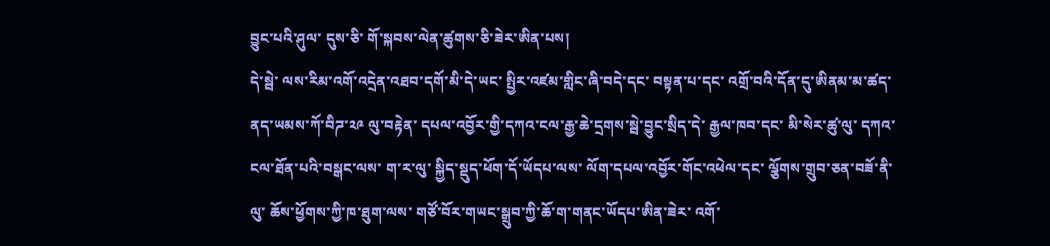བྱུང་པའི་ཤུལ་ དུས་ཅི་ གོ་སྐབས་ལེན་ཚུགས་ཅི་ཟེར་ཨིན་པས།
དེ་སྦེ་ ལས་རིམ་འགོ་འདྲེན་འཐབ་དགོ་མི་དེ་ཡང་ སྤྱིར་འཛམ་གླིང་ཞི་བདེ་དང་ བསྟན་པ་དང་ འགྲོ་བའི་དོན་དུ་ཨིནམ་མ་ཚད་ ནད་ཡམས་ཀོ་བིཌ་༢༩ ལུ་བརྟེན་ དཔལ་འབྱོར་གྱི་དཀའ་ངལ་རྒྱ་ཆེ་དྲགས་སྦེ་བྱུང་སྲིད་དེ་ རྒྱལ་ཁབ་དང་ མི་སེར་ཚུ་ལུ་ དཀའ་ངལ་ཐོན་པའི་བསྒང་ལས་ ག་ར་ལུ་ སྐྱིད་སྡུད་ཕོག་དོ་ཡོདཔ་ལས་ ལོག་དཔལ་འབྱོར་གོང་འཕེལ་དང་ ལྕོགས་གྲུབ་ཅན་བཟོ་ནི་ལུ་ ཆོས་ཕྱོགས་ཀྱི་ཁ་ཐུག་ལས་ གཙོ་བོར་གཡང་སྒྲུབ་ཀྱི་ཆོ་ག་གནང་ཡོདཔ་ཨིན་ཟེར་ འགོ་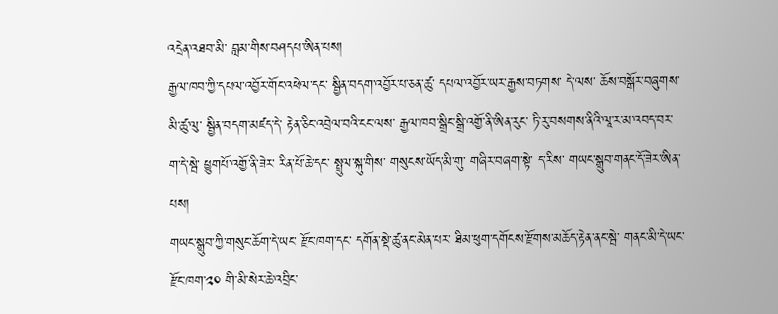འདྲེན་འཐབ་མི་ བླམ་གིས་བཤདཔ་ཨིན་པས།
རྒྱལ་ཁབ་ཀྱི་དཔལ་འབྱོར་གོང་འཕེལ་དང་ སྦྱིན་བདག་འབྱོར་པ་ཅན་ཚུ་ དཔལ་འབྱོར་ཡར་རྒྱས་བཏགས་ དེ་ལས་ ཆོས་བསྒོར་བཞུགས་མི་ཚུ་ལུ་ སྦྱིན་བདག་མཛད་དེ་ རྟེན་ཅིང་འབྲེལ་བའི་ངང་ལས་ རྒྱལ་ཁབ་སྒྲིང་སྒྲི་འགྱོ་ནི་ཨིན་རུང་ ཏི་རུ་བསགས་ནིའི་ལཱ་ར་མ་འབད་བར་ ག་དེ་སྦེ་ ཕྱུགཔོ་འགྱོ་ནི་ཟེར་ རིན་པོ་ཆེ་དང་ སྤྲུལ་སྐུ་གིས་ གསུངས་ཡོད་མི་གུ་ གཞིར་བཞག་སྟེ་ ད་རིས་ གཡང་སྒྲུབ་གནང་དོ་ཟེར་ཨིན་པས།
གཡང་སྒྲུབ་ཀྱི་གསུང་ཆོག་དེ་ཡང་ རྫོང་ཁག་དང་ དགོན་སྡེ་ཚུ་ནང་མེན་པར་ ཐིམ་ཕུག་དགོངས་རྫོགས་མཆོད་རྟེན་ནང་སྦེ་ གནང་མི་དེ་ཡང་ རྫོང་ཁག་༢༠ གི་མི་སེར་ཆེ་འབྲིང་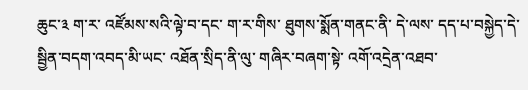ཆུང་༣ ག་ར་ འཛོམས་སའི་ལྟེ་བ་དང་ ག་ར་གིས་ ཐུགས་སྨོན་གནང་ནི་ དེ་ལས་ དད་པ་བསྐྱེད་དེ་ སྦྱིན་བདག་འབད་མི་ཡང་ འཐོན་སྲིད་ནི་ལུ་ གཞིར་བཞག་སྟེ་ འགོ་འདྲེན་འཐབ་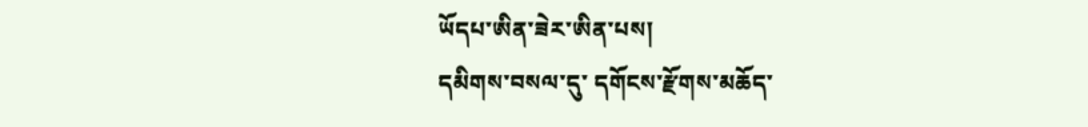ཡོདཔ་ཨིན་ཟེར་ཨིན་པས།
དམིགས་བསལ་དུ་ དགོངས་རྫོགས་མཆོད་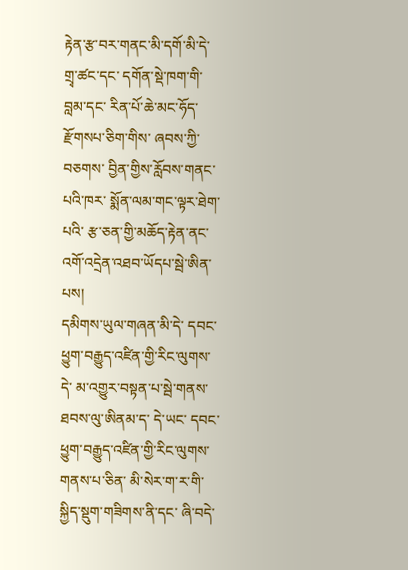རྟེན་རྩ་བར་གནང་མི་དགོ་མི་དེ་ གྲྭ་ཚང་དང་ དགོན་སྡེ་ཁག་གི་བླམ་དང་ རིན་པོ་ཆེ་མང་ཧོད་རྫོགསཔ་ཅིག་གིས་ ཞབས་ཀྱི་བཅགས་ བྱིན་གྱིས་རློབས་གནང་པའི་ཁར་ སྨོན་ལམ་གང་ལྟར་ཐེག་པའི་ རྩ་ཅན་གྱི་མཆོད་རྟེན་ནང་ འགོ་འདྲེན་འཐབ་ཡོདཔ་སྦེ་ཨིན་པས།
དམིགས་ཡུལ་གཞན་མི་དེ་ དབང་ཕྱུག་བརྒྱུད་འཛིན་གྱི་རིང་ལུགས་དེ་ མ་འགྱུར་བསྟན་པ་སྦེ་གནས་ཐབས་ལུ་ཨིནམ་ད་ དེ་ཡང་ དབང་ཕྱུག་བརྒྱུད་འཛིན་གྱི་རིང་ལུགས་གནས་པ་ཅིན་ མི་སེར་ག་ར་གི་སྐྱིད་སྡུག་གཟིགས་ནི་དང་ ཞི་བདེ་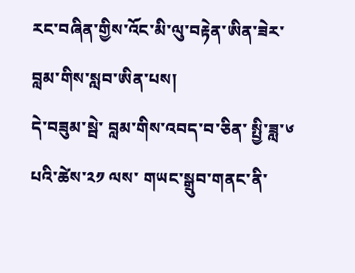རང་བཞིན་གྱིས་འོང་མི་ལུ་བརྟེན་ཨིན་ཟེར་ བླམ་གིས་སླབ་ཨིན་པས།
དེ་བཟུམ་སྦེ་ བླམ་གིས་འབད་བ་ཅིན་ སྤྱི་ཟླ་༦ པའི་ཚེས་༢༡ ལས་ གཡང་སྒྲུབ་གནང་ནི་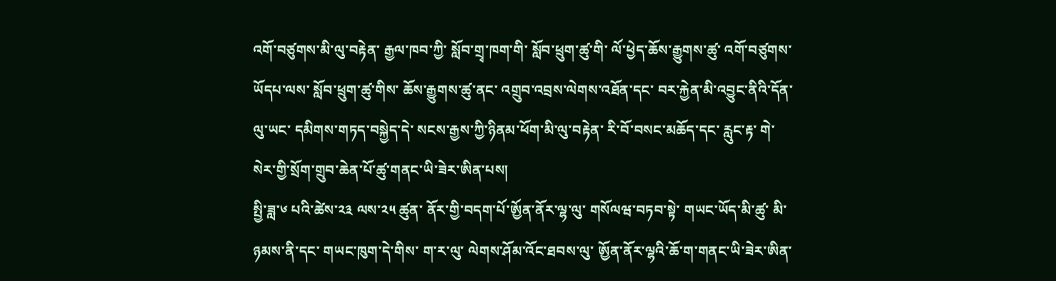འགོ་བཙུགས་མི་ལུ་བརྟེན་ རྒྱལ་ཁབ་ཀྱི་ སློབ་གྲྭ་ཁག་གི་ སློབ་ཕྲུག་ཚུ་གི་ ལོ་ཕྱེད་ཆོས་རྒྱུགས་ཚུ་ འགོ་བཙུགས་ཡོདཔ་ལས་ སློབ་ཕྲུག་ཚུ་གིས་ ཆོས་རྒྱུགས་ཚུ་ནང་ འགྲུབ་འབྲས་ལེགས་འཐོན་དང་ བར་རྐྱེན་མི་འབྱུང་ནིའི་དོན་ལུ་ཡང་ དམིགས་གཏད་བསྐྱེད་དེ་ སངས་རྒྱས་ཀྱི་ཉིནམ་ཕོག་མི་ལུ་བརྟེན་ རི་བོ་བསང་མཆོད་དང་ རླུང་རྟ་ གེ་སེར་གྱི་སྲོག་གྲུབ་ཆེན་པོ་ཚུ་གནང་ཡི་ཟེར་ཨིན་པས།
སྤྱི་ཟླ་༦ པའི་ཚེས་༢༣ ལས་༢༥ ཚུན་ ནོར་གྱི་བདག་པོ་ཨྱོན་ནོར་ལྷ་ལུ་ གསོལཝ་བཏབ་སྟེ་ གཡང་ཡོད་མི་ཚུ་ མི་ཉམས་ནི་དང་ གཡང་ཁུག་དེ་གིས་ ག་ར་ལུ་ ལེགས་ཤོམ་འོང་ཐབས་ལུ་ ཨྱོན་ནོར་ལྷའི་ཆོ་ག་གནང་ཡི་ཟེར་ཨིན་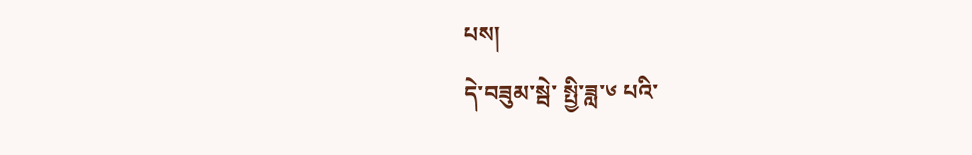པས།
དེ་བཟུམ་སྦེ་ སྤྱི་ཟླ་༦ པའི་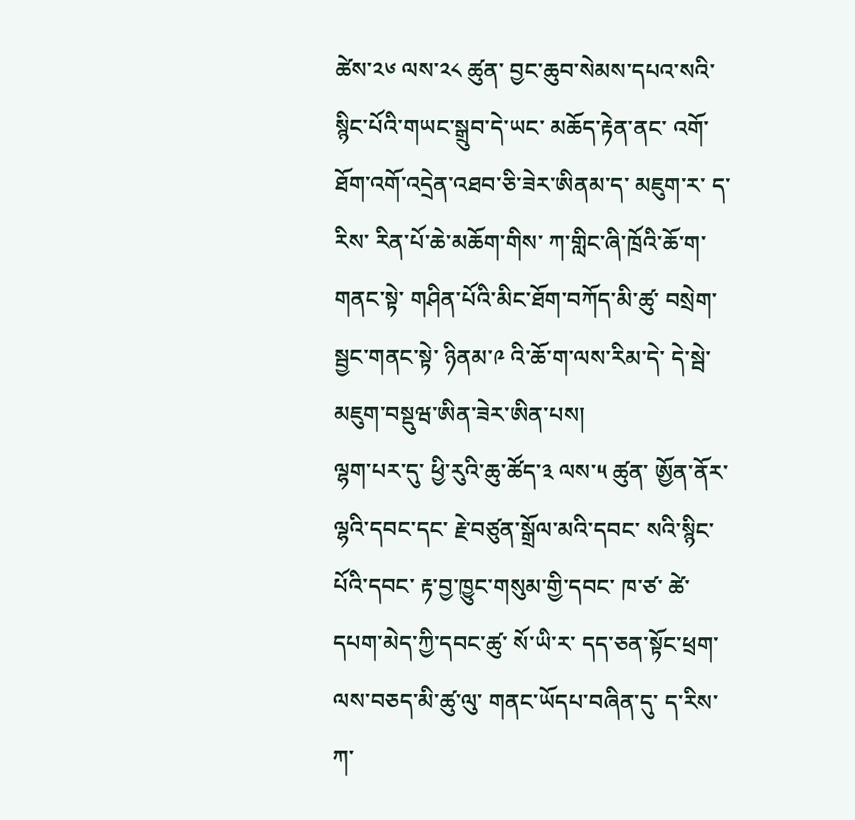ཚེས་༢༦ ལས་༢༨ ཚུན་ བྱང་ཆུབ་སེམས་དཔའ་སའི་སྙིང་པོའི་གཡང་སྒྲུབ་དེ་ཡང་ མཆོད་རྟེན་ནང་ འགོ་ཐོག་འགོ་འདྲེན་འཐབ་ཅི་ཟེར་ཨིནམ་ད་ མཇུག་ར་ ད་རིས་ རིན་པོ་ཆེ་མཆོག་གིས་ ཀ་གླིང་ཞི་ཁྲོའི་ཆོ་ག་གནང་སྟེ་ གཤིན་པོའི་མིང་ཐོག་བཀོད་མི་ཚུ་ བསྲེག་སྦྱང་གནང་སྟེ་ ཉིནམ་༩ འི་ཆོ་ག་ལས་རིམ་དེ་ དེ་སྦེ་མཇུག་བསྡུཝ་ཨིན་ཟེར་ཨིན་པས།
ལྷག་པར་དུ་ ཕྱི་རུའི་ཆུ་ཚོད་༣ ལས་༥ ཚུན་ ཨྱོན་ནོར་ལྷའི་དབང་དང་ རྗེ་བཙུན་སྒྲོལ་མའི་དབང་ སའི་སྙིང་པོའི་དབང་ རྟ་བྱ་ཁྱུང་གསུམ་གྱི་དབང་ ཁ་ཙ་ ཚེ་དཔག་མེད་ཀྱི་དབང་ཚུ་ སོ་ཡི་ར་ དད་ཅན་སྟོང་ཕྲག་ལས་བཅད་མི་ཚུ་ལུ་ གནང་ཡོདཔ་བཞིན་དུ་ ད་རིས་ ཀ་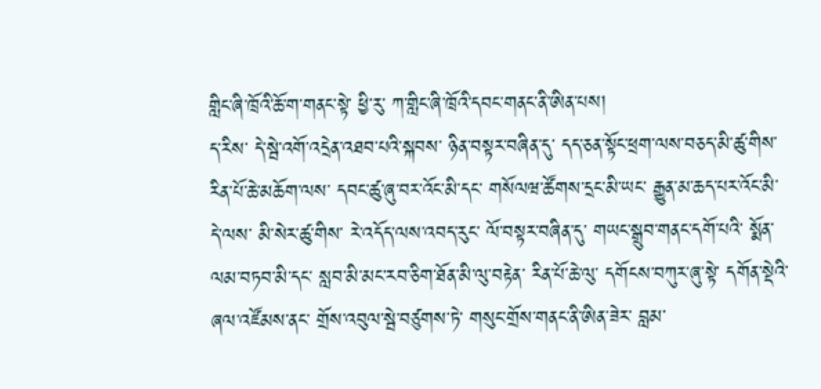གླིང་ཞི་ཁྲོའི་ཆོ་ག་གནང་སྟེ་ ཕྱི་རུ་ ཀ་གླིང་ཞི་ཁྲོའི་དབང་གནང་ནི་ཨིན་པས།
ད་རིས་ དེ་སྦེ་འགོ་འདྲེན་འཐབ་པའི་སྐབས་ ཉིན་བསྟར་བཞིན་དུ་ དད་ཅན་སྟོང་ཕྲག་ལས་བཅད་མི་ཚུ་གིས་ རིན་པོ་ཆེ་མཆོག་ལས་ དབང་ཚུ་ཞུ་བར་འོང་མི་དང་ གསོལཝ་ཚོགས་དྲང་མི་ཡང་ རྒྱུན་མ་ཆད་པར་འོང་མི་ དེ་ལས་ མི་སེར་ཚུ་གིས་ རེ་འདོད་ལས་འབད་རུང་ ལོ་བསྟར་བཞིན་དུ་ གཡང་སྒྲུབ་གནང་དགོ་པའི་ སྨོན་ལམ་བཏབ་མི་དང་ སླབ་མི་མང་རབ་ཅིག་ཐོན་མི་ལུ་བརྟེན་ རིན་པོ་ཆེ་ལུ་ དགོངས་བཀུར་ཞུ་སྟེ་ དགོན་སྡེའི་ཞལ་འཛོམས་ནང་ གྲོས་འབུལ་སྦེ་བཙུགས་ཏེ་ གསུང་གྲོས་གནང་ནི་ཨིན་ཟེར་ བླམ་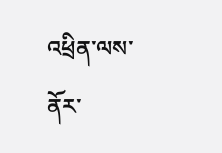འཕྲིན་ལས་ནོར་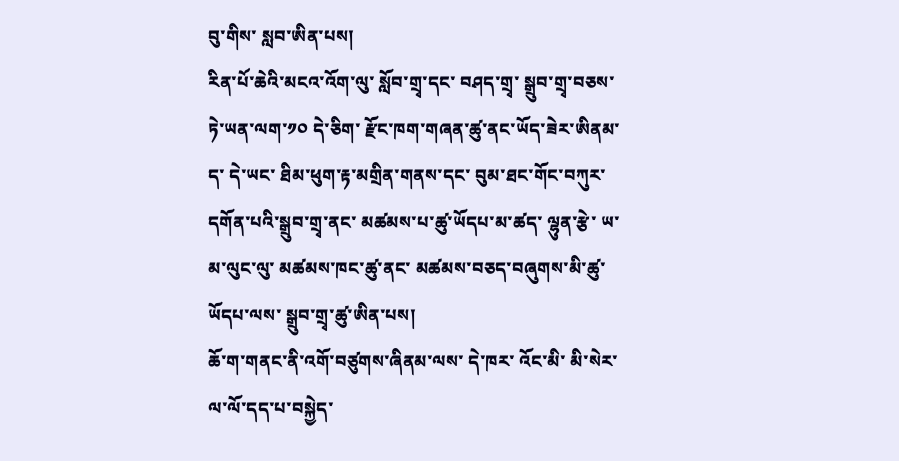བུ་གིས་ སླབ་ཨིན་པས།
རིན་པོ་ཆེའི་མངའ་འོག་ལུ་ སློབ་གྲྭ་དང་ བཤད་གྲྭ་ སྒྲུབ་གྲྭ་བཅས་ཏེ་ཡན་ལག་༡༠ དེ་ཅིག་ རྫོང་ཁག་གཞན་ཚུ་ནང་ཡོད་ཟེར་ཨིནམ་ད་ དེ་ཡང་ ཐིམ་ཕུག་རྟ་མགྲིན་གནས་དང་ བུམ་ཐང་གོང་བཀུར་དགོན་པའི་སྒྲུབ་གྲྭ་ནང་ མཚམས་པ་ཚུ་ཡོདཔ་མ་ཚད་ ལྷུན་རྩེ་ ཡ་མ་ལུང་ལུ་ མཚམས་ཁང་ཚུ་ནང་ མཚམས་བཅད་བཞུགས་མི་ཚུ་ཡོདཔ་ལས་ སྒྲུབ་གྲྭ་ཚུ་ཨིན་པས།
ཆོ་ག་གནང་ནི་འགོ་བཙུགས་ཞིནམ་ལས་ དེ་ཁར་ འོང་མི་ མི་སེར་ལ་ལོ་དད་པ་བསྐྱེད་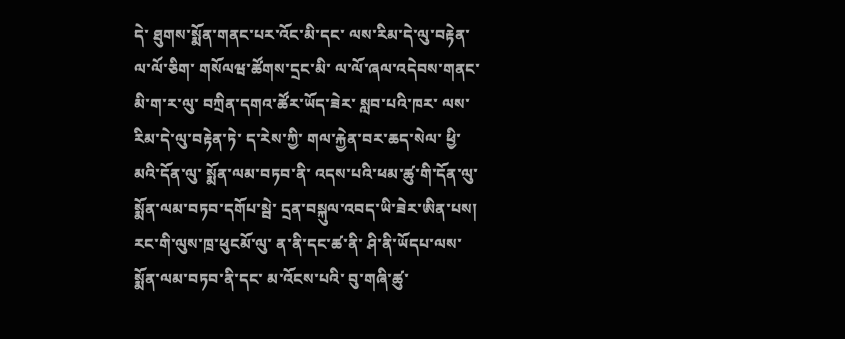དེ་ ཐུགས་སྨོན་གནང་པར་འོང་མི་དང་ ལས་རིམ་དེ་ལུ་བརྟེན་ ལ་ལོ་ཅིག་ གསོལཝ་ཚོགས་དྲང་མི་ ལ་ལོ་ཞལ་འདེབས་གནང་མི་ག་ར་ལུ་ བཀྲིན་དགའ་ཚོར་ཡོད་ཟེར་ སླབ་པའི་ཁར་ ལས་རིམ་དེ་ལུ་བརྟེན་ཏེ་ ད་རེས་ཀྱི་ གལ་རྐྱེན་བར་ཆད་སེལ་ ཕྱི་མའི་དོན་ལུ་ སྨོན་ལམ་བཏབ་ནི་ འདས་པའི་ཕམ་ཚུ་གི་དོན་ལུ་ སྨོན་ལམ་བཏབ་དགོཔ་སྦེ་ དྲན་བསྐུལ་འབད་ཡི་ཟེར་ཨིན་པས།
རང་གི་ལུས་ཁྲ་ཕུངམོ་ལུ་ ན་ནི་དང་ཚ་ནི་ ཤི་ནི་ཡོདཔ་ལས་ སྨོན་ལམ་བཏབ་ནི་དང་ མ་འོངས་པའི་ བུ་གཞི་ཚུ་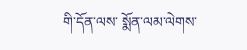གི་དོན་ལས་ སྨོན་ལམ་ལེགས་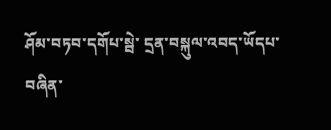ཤོམ་བཏབ་དགོཔ་སྦེ་ དྲན་བསྐུལ་འབད་ཡོདཔ་བཞིན་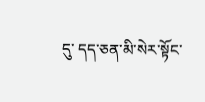དུ་ དད་ཅན་མི་སེར་སྟོང་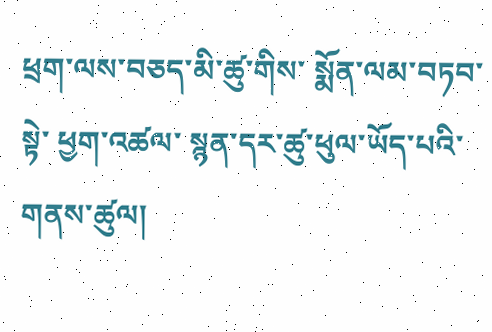ཕྲག་ལས་བཅད་མི་ཚུ་གིས་ སྨོན་ལམ་བཏབ་སྟེ་ ཕྱག་འཚལ་ སྙན་དར་ཚུ་ཕུལ་ཡོད་པའི་གནས་ཚུལ།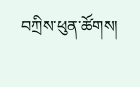བཀྲིས་ཕུན་ཚོགས།